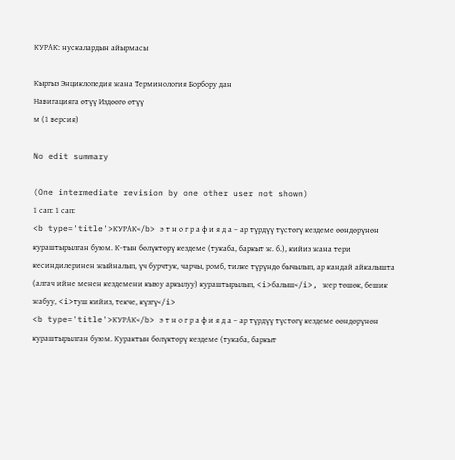КУРАК: нускалардын айырмасы

Кыргыз Энциклопедия жана Терминология Борбору дан
Навигацияга өтүү Издөөгө өтүү
м (1 версия)

No edit summary

(One intermediate revision by one other user not shown)
1 сап: 1 сап:
<b type='title'>КУРАК</b> э т н о г р а ф и я д а – ар түрдүү түстөгү кездеме өөндөрүнөн кураштырылган буюм. К-тын бөлүктөрү кездеме (тукаба, баркыт ж. б.), кийиз жана тери кесиндилеринен жыйналып, үч бурчтук, чарчы, ромб, тилке түрүндө бычылып, ар кандай айкалышта (алгач ийне менен кездемени кыюу аркылуу) кураштырылып, <i>балыш</i>, жер төшөк, бешик жабуу, <i>туш кийиз, текче, күзгү</i>
<b type='title'>КУРАК</b> э т н о г р а ф и я д а – ар түрдүү түстөгү кездеме өөндөрүнөн кураштырылган буюм. Курактын бөлүктөрү кездеме (тукаба, баркыт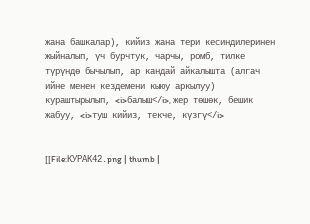жана башкалар), кийиз жана тери кесиндилеринен жыйналып, үч бурчтук, чарчы, ромб, тилке түрүндө бычылып, ар кандай айкалышта (алгач ийне менен кездемени кыюу аркылуу) кураштырылып, <i>балыш</i>, жер төшөк, бешик жабуу, <i>туш кийиз, текче, күзгү</i>


[[File:КУРАК42.png | thumb |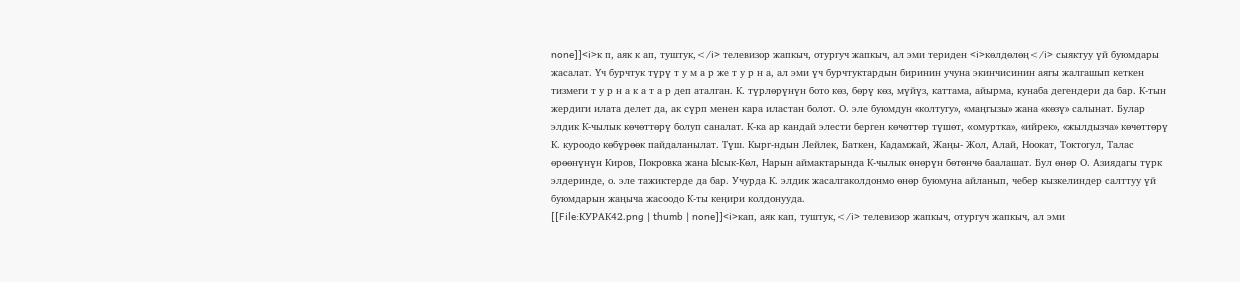none]]<i>к п, аяк к ап, туштук,</i> телевизор жапкыч, отургуч жапкыч, ал эми териден <i>көлдөлөң</i> сыяктуу үй буюмдары жасалат. Үч бурчтук түрү т у м а р же т у р н а, ал эми үч бурчтуктардын биринин учуна экинчисинин аягы жалгашып кеткен тизмеги т у р н а к а т а р деп аталган. К. түрлөрүнүн бото көз, бөрү көз, мүйүз, каттама, айырма, кунаба дегендери да бар. К-тын жердиги илата делет да, ак сүрп менен кара иластан болот. О. эле буюмдун «колтугу», «маңгызы» жана «көзү» салынат. Булар элдик К-чылык көчөттөрү болуп саналат. К-ка ар кандай элести берген көчөттөр түшөт, «oмуртка», «ийрек», «жылдызча» көчөттөрү К. куроодо көбүрөөк пайдаланылат. Түш. Кырг-ндын Лейлек, Баткен, Кадамжай, Жаңы- Жол, Алай, Ноокат, Токтогул, Талас өрөөнүнүн Киров, Покровка жана Ысык-Көл, Нарын аймактарында К-чылык өнөрүн бөтөнчө баалашат. Бул өнөр О. Азиядагы түрк элдеринде, о. эле тажиктерде да бар. Учурда К. элдик жасалгаколдонмо өнөр буюмуна айланып, чебер кызкелиндер салттуу үй буюмдарын жаңыча жасоодо К-ты кеңири колдонууда.
[[File:КУРАК42.png | thumb | none]]<i>кап, аяк кап, туштук,</i> телевизор жапкыч, отургуч жапкыч, ал эми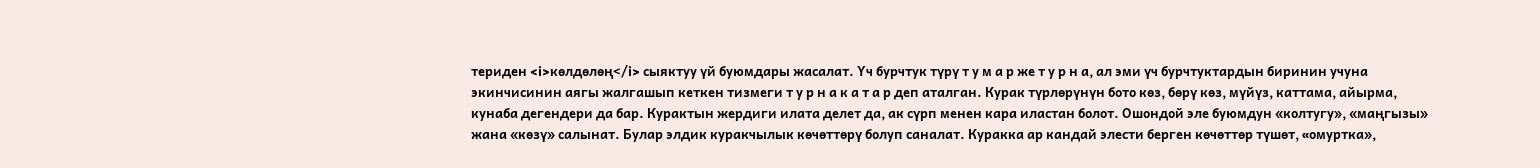териден <i>көлдөлөң</i> сыяктуу үй буюмдары жасалат. Үч бурчтук түрү т у м а р же т у р н а, ал эми үч бурчтуктардын биринин учуна экинчисинин аягы жалгашып кеткен тизмеги т у р н а к а т а р деп аталган. Курак түрлөрүнүн бото көз, бөрү көз, мүйүз, каттама, айырма, кунаба дегендери да бар. Курактын жердиги илата делет да, ак сүрп менен кара иластан болот. Ошондой эле буюмдун «колтугу», «маңгызы» жана «көзү» салынат. Булар элдик куракчылык көчөттөрү болуп саналат. Куракка ар кандай элести берген көчөттөр түшөт, «oмуртка»,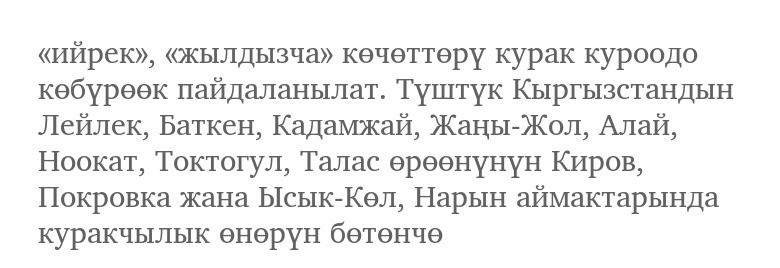«ийрек», «жылдызча» көчөттөрү курак куроодо көбүрөөк пайдаланылат. Түштүк Кыргызстандын Лейлек, Баткен, Кадамжай, Жаңы-Жол, Алай, Ноокат, Токтогул, Талас өрөөнүнүн Киров, Покровка жана Ысык-Көл, Нарын аймактарында куракчылык өнөрүн бөтөнчө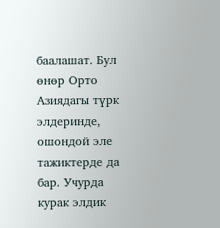баалашат. Бул өнөр Орто Азиядагы түрк элдеринде, ошондой эле тажиктерде да бар. Учурда курак элдик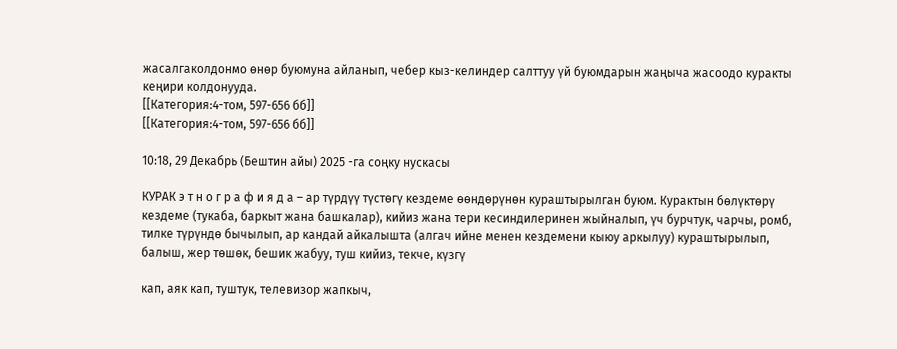жасалгаколдонмо өнөр буюмуна айланып, чебер кыз-келиндер салттуу үй буюмдарын жаңыча жасоодо куракты кеңири колдонууда.
[[Категория:4-том, 597-656 бб]]
[[Категория:4-том, 597-656 бб]]

10:18, 29 Декабрь (Бештин айы) 2025 -га соңку нускасы

КУРАК э т н о г р а ф и я д а – ар түрдүү түстөгү кездеме өөндөрүнөн кураштырылган буюм. Курактын бөлүктөрү кездеме (тукаба, баркыт жана башкалар), кийиз жана тери кесиндилеринен жыйналып, үч бурчтук, чарчы, ромб, тилке түрүндө бычылып, ар кандай айкалышта (алгач ийне менен кездемени кыюу аркылуу) кураштырылып, балыш, жер төшөк, бешик жабуу, туш кийиз, текче, күзгү

кап, аяк кап, туштук, телевизор жапкыч,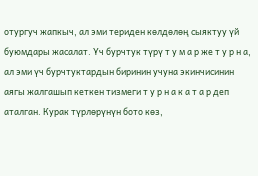отургуч жапкыч, ал эми териден көлдөлөң сыяктуу үй буюмдары жасалат. Үч бурчтук түрү т у м а р же т у р н а, ал эми үч бурчтуктардын биринин учуна экинчисинин аягы жалгашып кеткен тизмеги т у р н а к а т а р деп аталган. Курак түрлөрүнүн бото көз,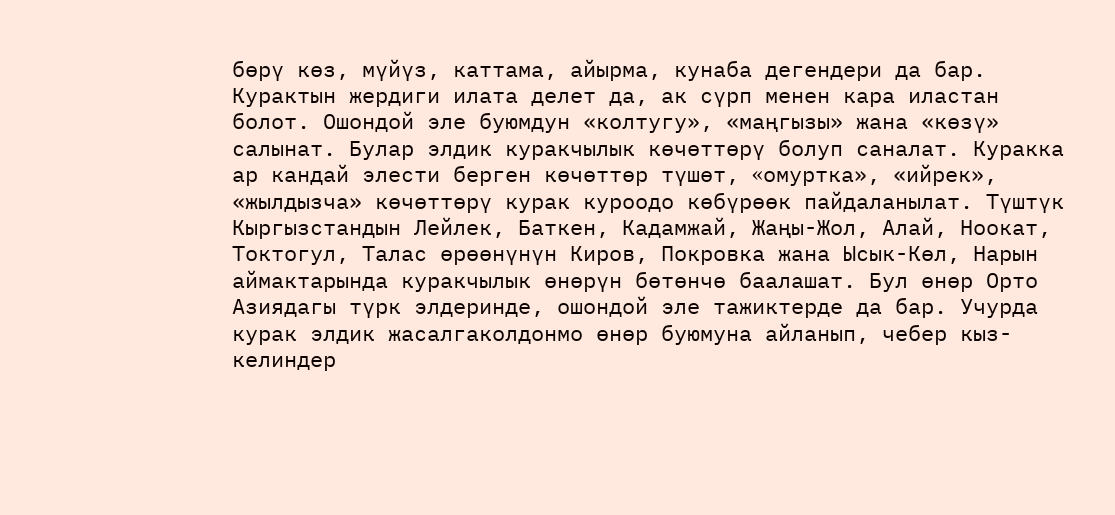бөрү көз, мүйүз, каттама, айырма, кунаба дегендери да бар. Курактын жердиги илата делет да, ак сүрп менен кара иластан болот. Ошондой эле буюмдун «колтугу», «маңгызы» жана «көзү» салынат. Булар элдик куракчылык көчөттөрү болуп саналат. Куракка ар кандай элести берген көчөттөр түшөт, «oмуртка», «ийрек», «жылдызча» көчөттөрү курак куроодо көбүрөөк пайдаланылат. Түштүк Кыргызстандын Лейлек, Баткен, Кадамжай, Жаңы-Жол, Алай, Ноокат, Токтогул, Талас өрөөнүнүн Киров, Покровка жана Ысык-Көл, Нарын аймактарында куракчылык өнөрүн бөтөнчө баалашат. Бул өнөр Орто Азиядагы түрк элдеринде, ошондой эле тажиктерде да бар. Учурда курак элдик жасалгаколдонмо өнөр буюмуна айланып, чебер кыз-келиндер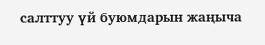салттуу үй буюмдарын жаңыча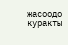жасоодо куракты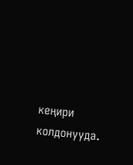кеңири колдонууда.